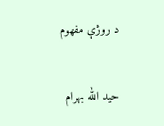د روژې مفهوم

حيد الله بهرام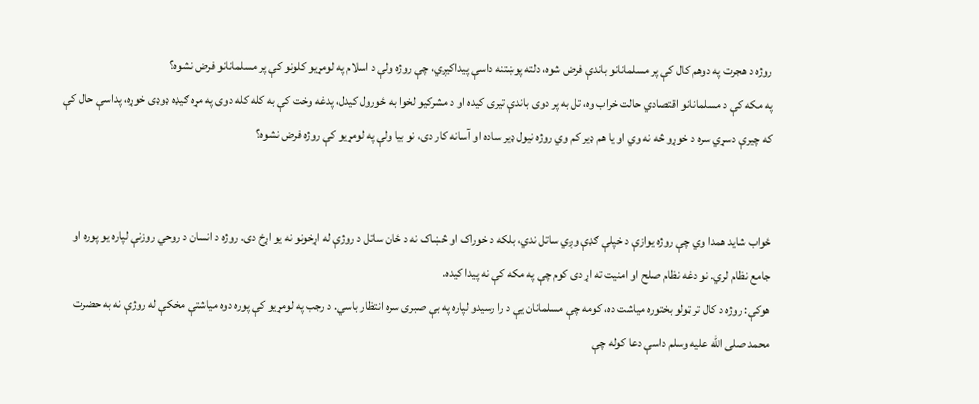روژه د هجرت په دوهم کال کې پر مسلمانانو باندې فرض شوه، دلته پوښتنه داسې پیداکیږي، چې روژه ولې د اسلام په لومړیو کلونو کې پر مسلمانانو فرض نشوه؟
په مکه کې د مسلمانانو اقتصادي حالت خراب وه، تل به پر دوی باندې تیری کیده او د مشرکیو لخوا به ځورول کیدل، پدغه وخت کې به کله کله دوی په مړه ګیډه ډوډی خوړه، پداسې حال کې که چیرې دسړي سره د خوړو څه نه وي او یا هم ډیر کم وي روژه نیول ډیر ساده او آسانه کار دی، نو بیا ولې په لومړیو کې روژه فرض نشوه؟


ځواب شاید همدا وي چې روژه یوازې د خپلې ګډې وږي ساتل ندي، بلکه د خوراک او څښاک نه د ځان ساتل د روژې له اړخونو نه یو اړخ دی. روژه د انسان د روحي روزنې لپاره یو پوره او جامع نظام لري. نو دغه نظام صلح او امنیت ته اړ دی کوم چې په مکه کې نه پیدا کیده.
هوکې: روژه د کال تر ټولو بختوره میاشت ده، کومه چې مسلمانان یې د را رسیدو لپاره په بې صبری سره انتظار باسي. د رجب په لومړیو کې پوره دوه میاشتې مخکې له روژې نه به حضرت محمد صلى الله عليه وسلم داسې دعا کوله چې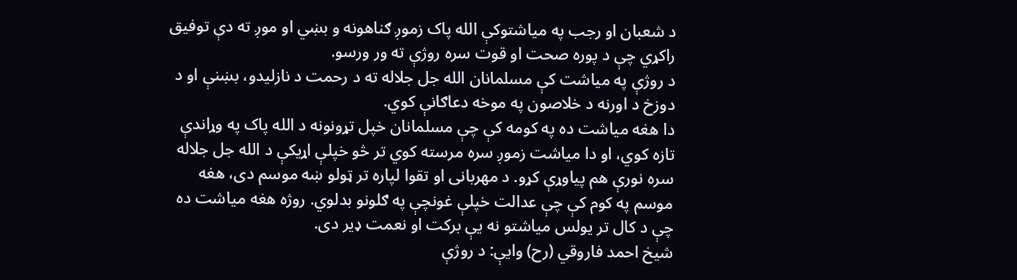د شعبان او رجب په میاشتوکې الله پاک زموږ ګناهونه و بښي او موږ ته دې توفیق راکړي چې د پوره صحت او قوت سره روژې ته ور ورسو.
د روژې په میاشت کې مسلمانان الله جل جلاله ته د رحمت د نازلیدو، بښنې او د دوزخ د اورنه د خلاصون په موخه دعاګانې کوي.
دا هغه میاشت ده په کومه کې چې مسلمانان خپل تړونونه د الله پاک په وړاندې تازه کوي، او دا میاشت زموږ سره مرسته کوي تر څو خپلې اړیکې د الله جل جلاله سره نورې هم پیاوړې کړو. د مهربانی او تقوا لپاره تر ټولو ښه موسم دی، هغه موسم په کوم کې چې عدالت خپلې غونچې په ګلونو بدلوي. روژه هغه میاشت ده چې د کال تر یولس میاشتو نه یې برکت او نعمت ډیر دی.
شیخ احمد فاروقي (رح) وایې: د روژې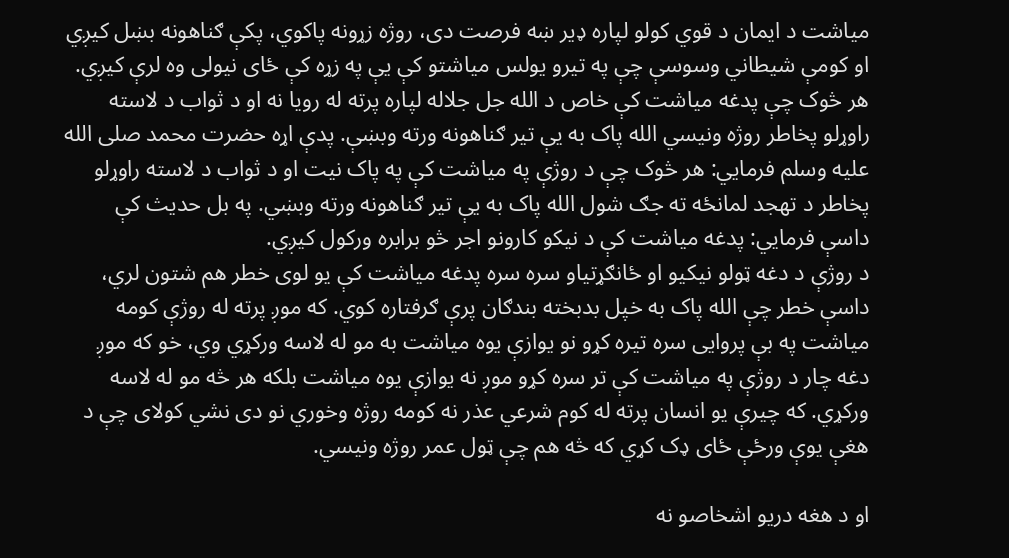میاشت د ایمان د قوي کولو لپاره ډیر ښه فرصت دی، روژه زړونه پاکوي، پکې ګناهونه بښل کیږي او کومې شیطاني وسوسې چې په تیرو یولس میاشتو کې یې په زړه کې ځای نیولی وه لرې کیږي.
هر څوک چې پدغه میاشت کې خاص د الله جل جلاله لپاره پرته له رویا نه او د ثواب د لاسته راوړلو پخاطر روژه ونیسي الله پاک به یې تیر ګناهونه ورته وبښې. پدې اړه حضرت محمد صلی الله علیه وسلم فرمایي: هر څوک چې د روژې په میاشت کې په پاک نیت او د ثواب د لاسته راوړلو پخاطر د تهجد لمانځه ته جګ شول الله پاک به یې تیر ګناهونه ورته وبښي. په بل حدیث کې داسې فرمايي: پدغه میاشت کې د نیکو کارونو اجر څو برابره ورکول کیږي.
د روژې د دغه ټولو نیکیو او ځانګړتیاو سره سره پدغه میاشت کې یو لوی خطر هم شتون لري، داسې خطر چې الله پاک به خپل بدبخته بندګان پرې ګرفتاره کوي. که موږ پرته له روژې کومه میاشت په بې پروایی سره تیره کړو نو یوازې یوه میاشت به مو له لاسه ورکړي وي، خو که موږ دغه چار د روژې په میاشت کې تر سره کړو موږ نه یوازې یوه میاشت بلکه هر څه مو له لاسه ورکړي. که چیرې یو انسان پرته له کوم شرعي عذر نه کومه روژه وخوري نو دی نشي کولای چې د هغې یوې ورځې ځای ډک کړي که څه هم چې ټول عمر روژه ونیسي.

او د هغه دریو اشخاصو نه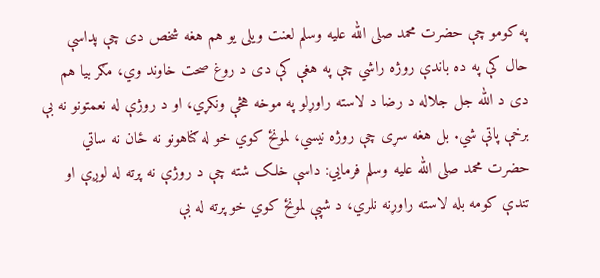په کومو چې حضرت محمد صلی الله علیه وسلم لعنت ویلی یو هم هغه شخص دی چې پداسې حال کې په ده باندې روژه راشي چې په هغې کې دی د روغ صحت خاوند وي، مګر بیا هم دی د الله جل جلاله د رضا د لاسته راوړلو په موخه هڅې ونکړي، او د روژې له نعمتونو نه بې برخې پاتې شي. بل هغه سړی چې روژه نیسي، لمونځ کوي خو له ګناهونو نه ځان نه ساتي حضرت محمد صلی الله علیه وسلم فرمايي: داسې خلک شته چې د روژې نه پرته له لوږې او تندې کومه بله لاسته راوړنه نلري، د شپې لمونځ کوي خو پرته له بې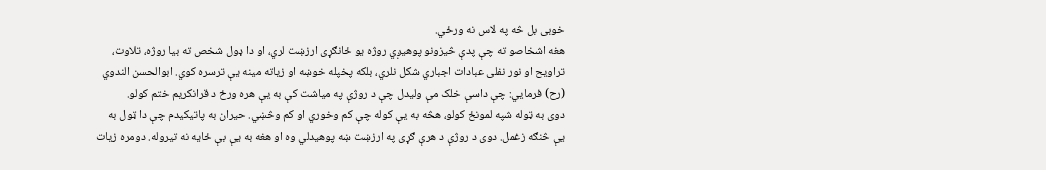خوبی بل څه په لاس نه ورځي.
هغه اشخاصو ته چې پدې څیزونو پوهیږي روژه یو ځانګړی ارزښت لري، او دا ډول شخص ته بیا روژه، تلاوت، تراویح او نور نفلی عبادات اجباري شکل نلري، بلکه پخپله خوښه او زیاته مینه یې ترسره کوي. ابوالحسن الندوي (رح) فرمايي: چې داسې خلک مې ولیدل چې د روژې په میاشت کې به یې هره ورځ د قرانکریم ختم کولو.
دوی به ټوله شپه لمونځ کولو، هڅه به یې کوله چې کم وخوري او کم وڅښي. حیران به پاتیکیدم چې دا ټول به یې څنګه زغمل. دوی د روژې د هرې ګړی په ارزښت ښه پوهیدلي وه او هغه به یې بې ځایه نه تیروله. دومره زیات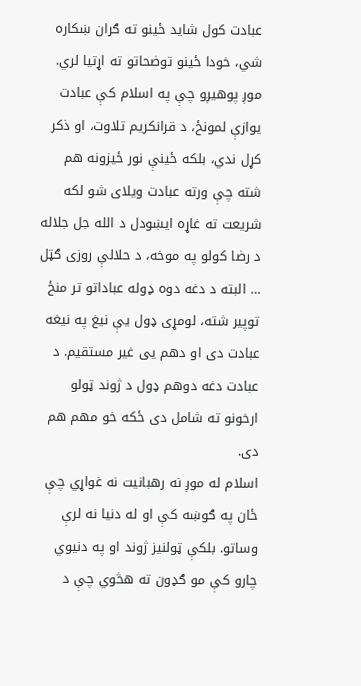عبادت کول شاید ځینو ته ګران ښکاره شي، خودا ځینو توضحاتو ته اړتیا لري.
موږ پوهیږو چې په اسلام کې عبادت یوازې لمونځ، د قرانکریم تلاوت، او ذکر کړل ندي، بلکه ځینې نور ځیزونه هم شته چې ورته عبادت ویلای شو لکه شریعت ته غاړه ایښودل د الله جل جلاله د رضا کولو په موخه، د حلالې روزی ګټل … البته د دغه دوه ډوله عباداتو تر منځ توپیر شته، لومړی ډول یې نیغ په نیغه عبادت دی او دهم یی غیر مستقیم. د عبادت دغه دوهم ډول د ژوند ټولو ارخونو ته شامل دی ځکه خو مهم هم دی.
اسلام له موږ نه رهبانیت نه غواړي چې ځان په ګوښه کې او له دنیا نه لرې وساتو. بلکې ټولنیز ژوند او په دنیوي چارو کې مو ګډون ته هڅوي چې د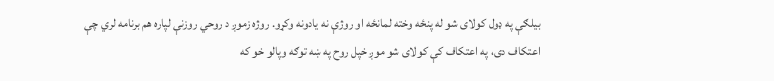بیلګې په ډول کولای شو له پنځه وخته لمانځه او روژې نه یادونه وکړو. روژه زموږ د روحي روزنې لپاره هم برنامه لري چې اعتکاف دی، په اعتکاف کې کولای شو موږ خپل روح په ښه توګه وپالو خو که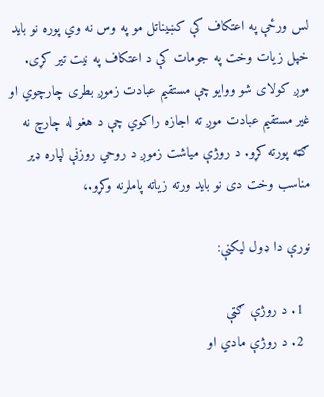لس ورځې په اعتکاف کې کښیناتل مو په وس نه وي پوره نو باید خپل زیات وخت په جومات کې د اعتکاف په نیت تیر کړی.
موږ کولای شو ووایو چې مستقیم عبادت زموږ بطری چارچوي او غیر مستقیم عبادت موږ ته اجازه راکوي چې د هغو له چارچ نه ګټه پورته کړو. د روژې میاشت زموږ د روحي روزنې لپاره ډیر مناسب وخت دی نو باید ورته زیاته پاملرنه وکړو.،

نورې دا ډول ليکنې:

  1. د روژې ګټې
  2. د روژې مادي او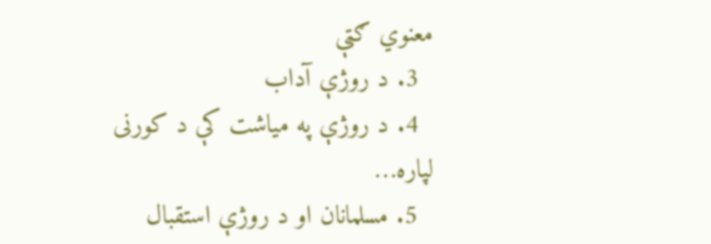معنوي ګټې
  3. د روژې آداب
  4. د روژې په میاشت کې د کورنی لپاره…
  5. مسلمانان او د روژې استقبال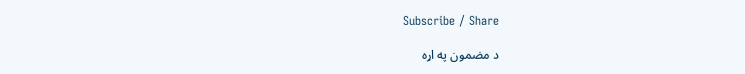Subscribe / Share

د مضمون په اړه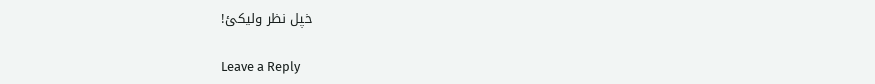خپل نظر وليکئ!

Leave a Reply